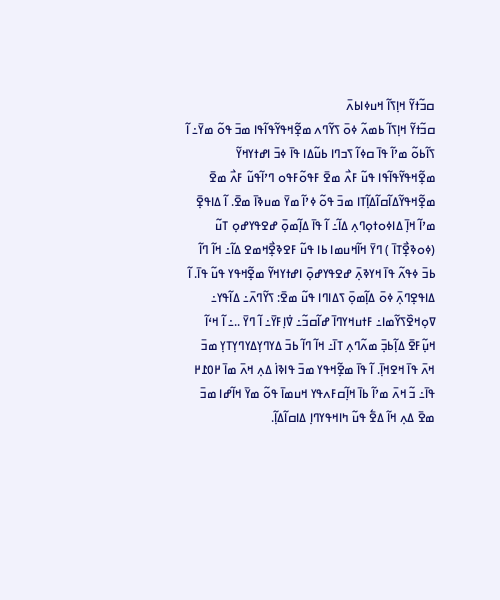ߛߏ߬ߙߌ߬ ߞߊ߲ߖߊ߬ ߞߎߦߊߕߍ߫
ߛߏ߬ߙߌ߬ ߞߊ߲ߖߊ߬ ߕߘߍ߬ ߦߋ߫ ߖߌ߬ߣߍ ߘߐ߲߬ߞߟߌ߬ߟߊ߬ߟߊ ߘߏ߫ ߟߋ߬ ߘߌ߫߸ ߊ߬ ߖߊ߬ߕߋ߬ ߘߴߊ߬ ߟߊ߫ ߛߦߊ߬ ߖߏߣߊ ߕߎ߬ߡߊ ߟߊ߫ ߦߏ߫ ߊߝߙߌߞߌ߬ ߘߐ߲߬ߞߟߌ߬ߟߊ߬ߟߊ ߟߎ߬ ߓߍ߯ ߘߐ߫ ߓߟߋ߬ߓߟߋ ߣߴߊ߬ߟߎ߬ ߓߍ߯ ߘߐ߫ ߘߐ߲߬ߞߟߌ߬ߡߊ߬ߛߊ߬ߡߊ߲߬ߠߊ ߘߏ߫ ߟߋ߬ ߦߴߊ߬ ߘߌ߫ ߘߎߢߊ߫ ߘߐ߫. ߊ߬ ߡߊߟߐ߲߫ ߘߴߊ߬ ߞߊ߲߫ ߡߊߦߋߙߋ߲ߣߍ߲ ߡߊ߬߸ ߊ߬ ߟߊ߫ ߡߊ߲߬ߘߋ߲߫ ߝߐߟߌߝߋ߲ ߠߎ߬ (ߦߋߢߐ߲߯ߠߊ߫ ) ߣߌ߫ ߞߊ߬ߞߎߘߊ ߕߊ ߟߎ߬ ߓߐߢߐ߲߯ߞߘߐ ߡߊ߬߸ ߞߊ߬ ߣߊ߬ ߕߏ߫ ߦߟߍ߬ ߟߊ߫ ߞߌߢߍ߲߫ ߝߐߟߌߝߋ߲߫ ߊߝߙߌߞߌ߬ ߘߐ߲߬ߞߟߌ ߟߎ߬ ߟߊ߫. ߊ߬ ߡߊߟߐ߲ߣߍ߲߫ ߦߋ߫ ߡߊ߲߬ߘߋ߲߫ ߖߡߊߣߊ ߟߎ߬ ߘߐ߫: ߖߌ߬ߣߍ߫߸ ߡߊ߬ߟߌ߸ ߜߋ߲ߞߐ߰ߖߌ߬ߘߊ߸ ߓߙߎߞߌߣߊ߫ ߝߊ߬ߛߏ߬߸ ߜ߭ߊ߲ߓߌ߫߸ ߊ߬ ߣߌ߫ ..߸ ߊ߬ ߞߵߊ߬ ߞߎ߲߬ߓߐ߫ ߡߊ߲߬ߕߏ߲߫ ߘߍ߬ߣߍ߲ ߠߊ߫߸ ߞߊ߬ ߣߊ߬ ߕߏ߫ ߡߌߣߌ߲ߡߌߣߌ߲ߠߌ߲ ߘߏ߫ ߞߍ߫ ߟߊ߫ ߞߐߞߊ߲߫. ߊ߬ ߟߊ߫ ߘߐ߲߬ߞߟߌ ߘߏ߫ ߟߊߢߊ߭ ߡߍ߲ ߞߍ߫ ߘߊ߫ ߂߀߁߂ ߟߊ߫߸ ߏ߬ ߞߍ߫ ߘߴߊ߬ ߕߊ߫ ߞߊ߲߬ߛߓߍߟߌ ߞߎߘߊ߫ ߟߋ߬ ߘߌ߫ ߞߊ߬ߝߊ ߘߏ߫ ߘߐ߫ ߡߍ߲ ߞߊ߬ ߡߐ߱ ߟߎ߬ ߤߊߞߟߌߣߊ߲ ߡߊߛߊ߬ߡߊ߲߬.